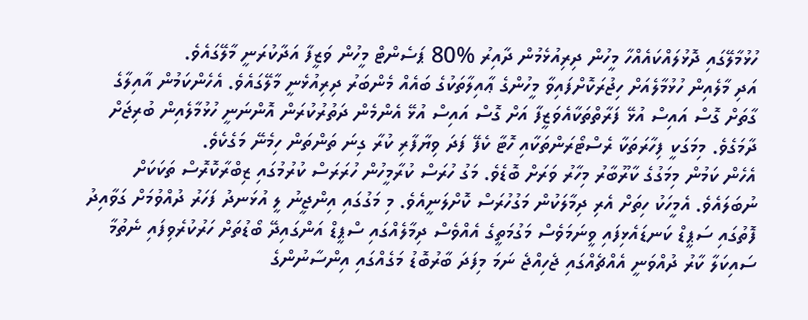ހުޅުމާލޭގައި ދޮޅުލައްކައެއްހާ މީހުން ދިރިއުޅެމުން ދާއިރު %80 ޕަސެންޓް މީހުން ވަޒީފާ އަދާކުރަނީ މާލޭގައެވެ.
އަދި މާލެއިން ހުޅުމާލެއަށް ހިޖުރަކޮށްފައިވާ މީހުންގެ ޢާއިލާތަކުގެ ބައެއް މެންބަރު ދިރިއުޅެނީ މާލޭގައެވެ. އެހެންކަމުން އާއިލާގެ ގާތަށް ގޮސް އައިސް އުޅޭ ފަރާތްތަކާއެވަޒީފާ އަށް ގޮސް އައިސް އުޅޭ އެންމެން ދަތުރުކުރަން އޮންނަނީ ހުޅުމާލެއިން ބުރިޖަށް ދާމަގެވެ. މިމަގަކީ ފިހާރަތަކާ ރެސްޓޯރަންތަކާއި ހޮޓާ ކެފޭ ފަދަ ވިޔާފާރި ކުރާ ގިނަ ތަންތަން ހިމެނޭ މަގެކެވެ.
އެހެން ކަމުން މިމަގުގެ ކާރޫބާރު މިހާރު ވަރަށް ބޮޑެވެ. މަގު ހުރަސް ކުރާމީހުން ހުރަރަސް ކުރުމުގައި ޒިބްރާކޮރޮސް ތަކަކަށް ނުބަލައެވެ. އެމީހަކު ހިތަށް އެރި ދިމާލަކުން މަގުހުރަސް ކޮށްލަނީއެވެ. މި މަގުގައި އިންޖީނު ލީ އުޅަނދު ފަހަރު ދުއްވުމަށް ގަވާއިދު ފޮތުގައި ސަޕީޑް ކަނޑައެޅިފައި ވީނަމަވެސް މަގުމަތީގެ އެއްވެސް ދިމާލެއްގައި ސްޕީޑް އަންގައިދޭ ބޯޑުތަށް ހަރުކުރެވިފައި ނެތުމާ ސައިކަލާ ކާރު ދުއްވަނީ އެއްޗެއްގައި ޖެހިއްޖެ ނަމަ މިފަދަ ބާރުބޮޑު މަގެއްގައި އިންސާނުންގެ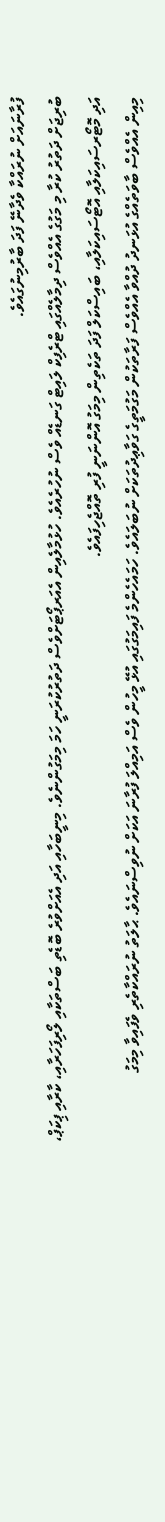ފުރާނައަށް ނުރައްކާ ވެދާނޭ ފަދަ ބާރުމިނުގައެވެ.
ބުރިޖަށް ދަތުރު ކުރާ މި މަގުގެ އެއްވެސް ދިމާލެއްގައި ޓްރެފިކް ލައިޓް ގަނޑެއް ވެސް ނުހުރެއެވެ. ހުޅުމާލެއިން އެއަރޕޯޓަށްވެސް ދަތުރުކުރަނީ ހަމަ މިމަގުންނެވެ. މިނީބަހާއި އަދި އެއަށްވުރެ ބޮޑެތި ބަސްތަކާއި ލޯރިފަހަރާއި، ކާރާއި ޕިކަޕް، އަދި މޮޓޯރސައިކަލާއި އޮޓޯސައިކަލާއި، ބައިސްކަލް ފަދަ ތަކެތިން މިމަގު އޮންނަނީ ފުރި ތޮއްޖެހިފައެވެ.
މިއިން އެއްވެސް ބާވަތެއްގެ އުޅަނދު ދުއްވާ އެއްވެސް ފަރާތަކުން މަގުމަތީގެ ގަވާޢިދުތަކަށް ނުބަލައެވެ. ހަމައެހެންމެ ފައިމަގުގައި އުޅޭ މީހުން ވެސް އަމިއްލަ ފުރާނަ އަކަށް ނުވިސްނައެވެ. ޙާލަތު ނުރައްކާތެރި ވެފައިވާ މިމަގު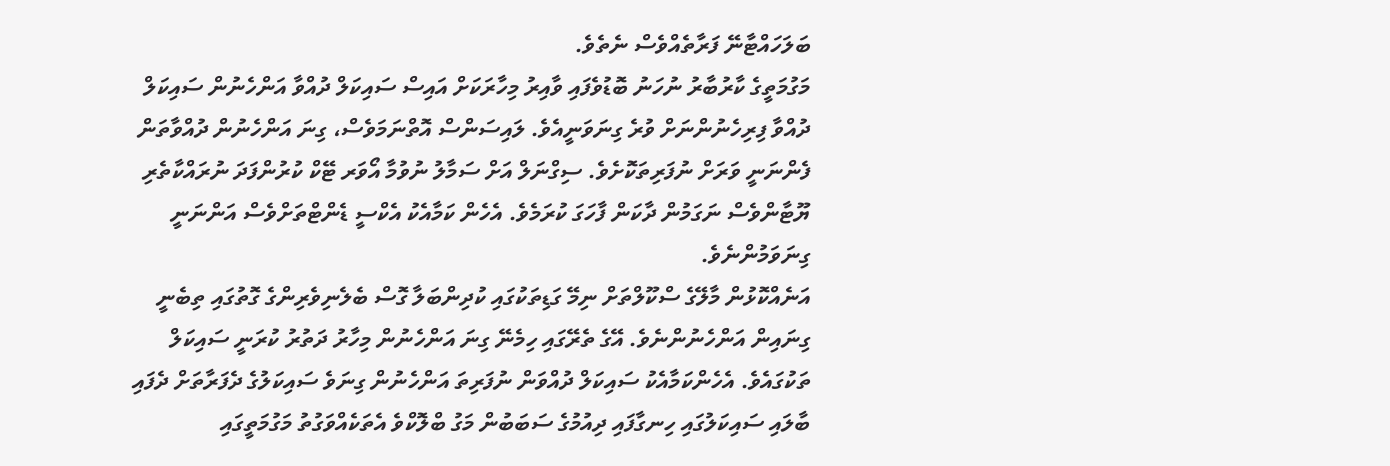ބަލަހައްޓާނޭ ފަރާތެއްވެސް ނެތެވެ.
މަގުމަތީގެ ކާރުބާރު ނުހަނު ބޮޑުވެފައި ވާއިރު މިހާރަކަށް އައިސް ސައިކަލް ދުއްވާ އަންހެނުން ސައިކަލް ދުއްވާ ފިރިހެނުންނަށް ވުރެ ގިނަވަނީއެވެ. ލައިސަންސް އޮތްނަމަވެސް، ގިނަ އަންހެނުން ދުއްވާތަން ފެންނަނީ ވަރަށް ނުފަރިތަކޮށެވެ. ސިގްނަލް އަށް ސަމާލު ނުވުމާ އޯވަރ ޓޭކް ކުރުންފަދަ ނުރައްކާތެރި ޔޫޓާންވެސް ނަގަމުން ދާކަން ފާހަގަ ކުރަމެވެ. އެހެން ކަމާއެކު އެކްސީ ޑެންޓްތަށްވެސް އަންނަނީ ގިނަވަމުންނެވެ.
އަނެއްކޮޅުން މާލޭގެ ސްކޫލްތަށް ނިމޭ ގަޑިތަކުގައި ކުދިންބަލާ ގޮސް ބެލެނިވެރިންގެ ގޮތުގައި ތިބެނީ ގިނައިން އަންހެނުންނެވެ. އޭގެ ތެރޭގައި ހިމެނޭ ގިނަ އަންހެނުން މިހާރު ދަތުރު ކުރަނީ ސައިކަލް ތަކުގައެވެ. އެހެންކަމާއެކު ސައިކަލް ދުއްވަން ނުފަރިތަ އަންހެނުން ގިނަވެ ސައިކަލުގެ ދެފަރާތަށް ދެފައި ބާލައި ސައިކަލުގައި ހިނގާފައި ދިއުމުގެ ސަބަބުން މަގު ބްލޮކްވެ އެތަކެއްވަގުތު މަގުމަތީގައި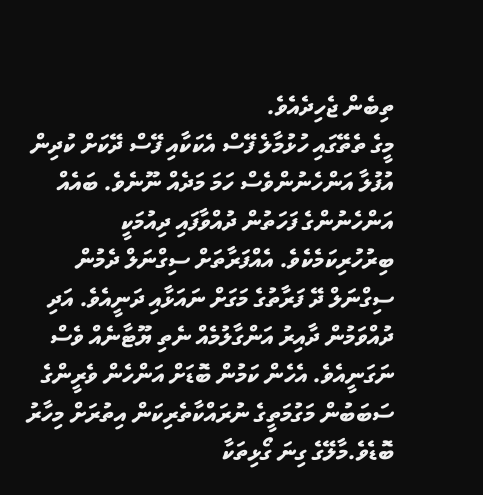ތިބެން ޖެހިދެއެވެ.
މީގެ ތެތޭގައި ހުޅުމާލެ ފޭސް އެކަކާއި ފޭސް ދޭކަށް ކުދިން އުފުލާ އަންހެނުންވެސް ހަމަ މަދެއް ނޫނެވެ. ބައެއް އަންހެނުންގެ ފަހަތުން ދުއްވާފައި ދިއުމަކީ ބިރުހުރިކަމެކެވެ. އެއްފަރާތަށް ސިގްނަލް ދެމުން ސިގްނަލް ދޭ ފަރާތުގެ މަގަށް ނައަޅާއި ދަނީއެވެ. އަދި ދުއްވަމުން ދާއިރު އަންގާލުމެއް ނެތި ޔޫޓާނެއް ވެސް ނަގަނީއެވެ. އެހެން ކަމުން ބޮޑަށް އަންހެން ވެރީންގެ ސަބަބުން މަގުމަތީގެ ނުރައްކާތެރިކަން އިތުރަށް މިހާރު ބޮޑެވެ.މާލޭގެ ގިނަ ގޯޅިތަކާ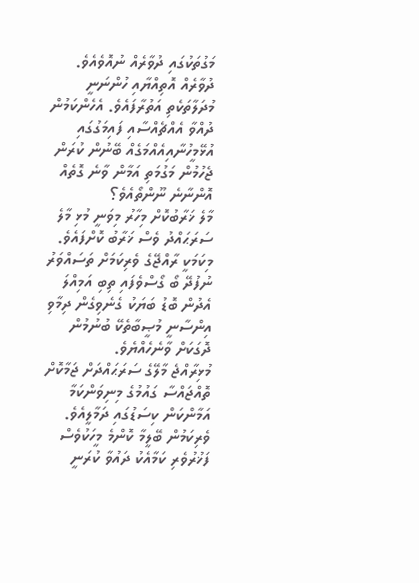މަގުތަކުގައި ދުވާރެއް ނުއޮވެއެވެ. ދުވާރެއް އޮތިއްޔާއި ހުންނަނީ މުދަލާތަކެތި އަތުރާފައެވެ. އެހެންކަމުން ދުއްވާ އެއްޗެއްސާއި ފައިމަގުގައި އުޅޭމީހުނާއިއެއްމަގެއް ބޭނުން ކުރަން ޖެހުމުން މަގުމަތި އަމާން ވާނެ ގޮތެއް އޮންނާނެ ނޫންތޯއެވެ؟
މާލެ ޚަރާބުކޮށް މިހާރު މިވަނީ މުޅި މާލެ ސަރަޙައްދު ވެސް ޚަރާބު ކޮށްފައެވެ. މިކަމަކީ ރާއްޖޭގެ ވެރިކަމަށް ތަސައްވަރު ނުފުދޭ ބޯ ގޯސްވެފައި ތިބި އަމިއްލަ އެދުން ބޮޑު ބަޔަކު ގެނެވިގެން ދިމާވި އިންސާނީ މުޞީބާތެކޭ ބުނުމުން ދޮގަކަށް ވާނެހެއްޔެވެ.
މުޅިރާއްޖެ މާލޭގެ ސަރަޙައްދަށް ޖަމާކޮށް ތޮއްޖައްސާ ގައުމުގެ މިނިވަންކަމާ އަމާންކަން ކިސަޑުގައި ދަމާލީއެވެ. ވެރިކަމުން ބޭލީމާ ކޮންމެ މީހަކުވެސް ފަޚުރުވެރި ކަމާއެކު ދައުވާ ކުރަނީ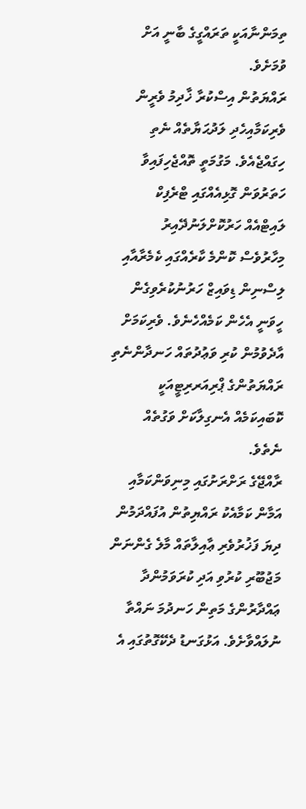ތިމަންނާއަކީ ތަރައްގީގެ ބާނީ އަށް ވުމަށެވެ.
ރައްޔަތުން އިސްކުރާ ޚާދިމު ވެރީން ވެރިކަމާއިހެދި ލަދުޙަޔާތެއް ނެތި ހިގައްޖެއެވެ. މަގުމަތީ ތޮއްޖެހިފައިވާ ހަތަރުވަން ގޮޅިއެއްގައި ޓްރެފިކް ލައިޓްއެއް ހަރުކޮށްލަނުދޭއިރު މިހާރުވެސް ކޮންމެ ކާރެއްގައި ކެމެރާއާއި ލިސްނިން ޑިވައިޒް ހަރުނުކުރެވިގެން ހީވަނީ އެހެން ކަމެއްހެނެވެ. ވެރިކަމަށް އާދެވުމުން ކުރި ވަޢުދުތައް ހަނދާންނެތި ރައްޔަތުންގެ ޕްރިއަރރިޓީއަކީ ކޮބައިކަމެއް އެނގިލާކަށް ވަގުތެއް ނެތެވެ.
ރާއްޖޭގެ ރަށްރަށުގައި މިނިވަންކަމާއި އަމާން ކަމާއެކު ރައްޔިތުން އުފައްދަމުން ދިޔަ ފަޚުރުވެރި ޢާއިލާތައް މާލެ ގެންނަން މަޖުބޫރި ކުރުވި އަދި ކުރަވަމުންދާ ޢައްދާރުންގެ މަތިން ހަނދުމަ ނައްތާ ނުލައްވާށެވެ. އަޅުގަނޑު ދެކޭގޮތުގައި އެ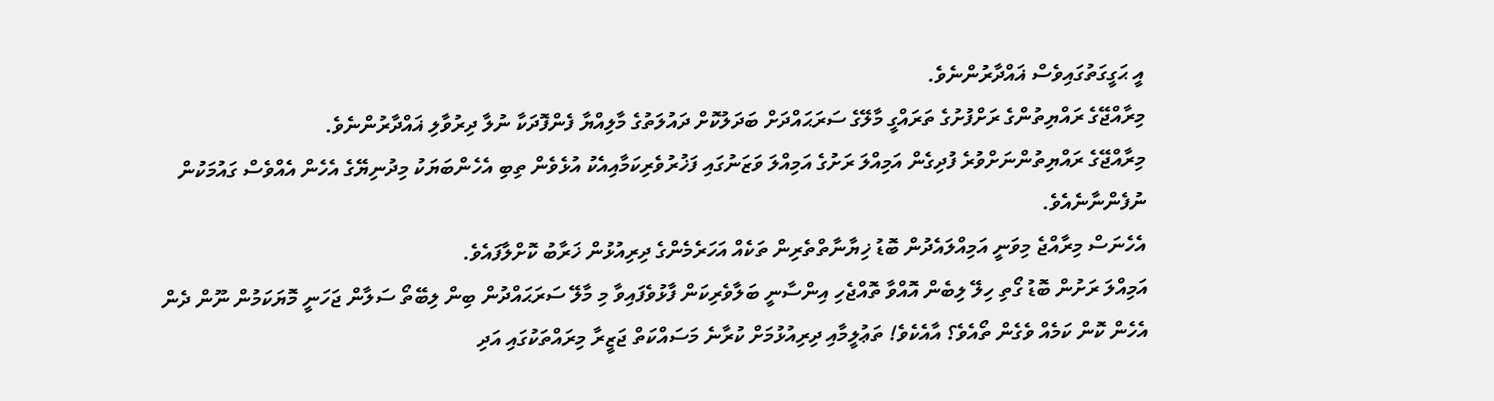އީ ޙަގީގަތުގައިވެސް ޣައްދާރުންނެވެ.
މިރާއްޖޭގެ ރައްޔިތުންގެ ރަށްފުށުގެ ތަރައްގީ މާލޭގެ ސަރަޙައްދަށް ބަދަލުކޮށް ދައުލަތުގެ މާލިއްޔާ ފެންފޮދަކާ ނުލާ ދިރުވާލި ޣައްދާރުންނެވެ.
މިރާއްޖޭގެ ރައްޔިތުންނަށްވުރެ ފުދިގެން އަމިއްލަ ރަށުގެ އަމިއްލަ ވަޒަނުގައި ފަޚުރުވެރިކަމާއިއެކު އުޅެވެން ތިބި އެހެންބަޔަކު މިދުނިޔޭގެ އެހެން އެއްވެސް ގައުމަކުން ނުފެންނާނެއެވެ.
އެހެނަސް މިރާއްޖެ މިވަނީ އަމިއްލައެދުން ބޮޑު ޚިޔާނާތްތެރިން ތަކެއް އަހަރެމެންގެ ދިރިއުޅުން ޚަރާބު ކޮށްލާފައެވެ.
އަމިއްލަ ރަށުން ބޮޑު ގޯތި ހިލޭ ލިބެން އޮއްވާ ތޮއްޖެހި އިންސާނީ ބަލާވެރިކަން ފާޅުވެފައިވާ މި މާލޭ ސަރަޙައްދުން ބިން ލިބޭތޯ ސަލާން ޖަހަނީ މޮޔަކަމުން ނޫން ދެން އެހެން ކޮން ކަމެއް ވެގެން ތޯއެވެ؟ އާއެކެވެ! ތަޢުލީމާއި ދިރިއުޅުމަށް ކުރާނެ މަސައްކަތް ޖަޒީރާ މިރައްތަކުގައި އަދި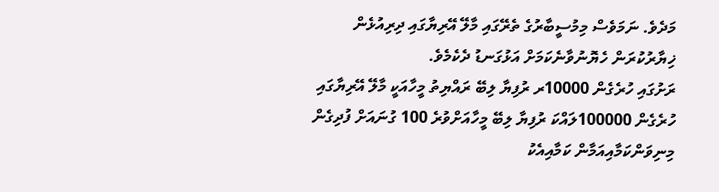މަދެވެ. ނަމަވެސް މިމުސީބާރުގެ ތެރޭގައި މާލޭ އޭރިޔާގައި ދިރިއުޅެން ޚިޔާރުކުރަން ހެޔޮނުވާނެކަމަށް އަޅުގަނޑު ދެކެމެވެ.
ރަށުގައި ހުރެގެން 10000ރ ރުފިޔާ ލިބޭ ރައްޔިތު މީހާއަކީ މާލޭ އޭރިޔާގައި ހުރެގެން 100000ލައްކަ ރުފިޔާ ލިބޭ މީހާއަށްވުރެ 100 ގުނައަށް ފުދިގެން މިނިވަންކަމާއިއަމާން ކަމާއިއެކު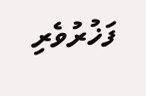ފަޚުރުވެރި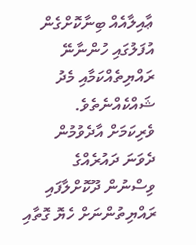ޢާއިލާއެއް ބިނާކޮށްގެން އުފަލުގައި ހުންނާނޭ ރައްޔިތެއްކަމާއި މެދު ޝައްކެއްނެތެވެ.
ވެރިކަމަށް އާދެވުމުން ދެވަނަ ދައުރެއްގެ ވިސްނުން ދޫކޮށްލާފައި ރައްޔިތުންނަށް ހެޔޮ ގޮތާއި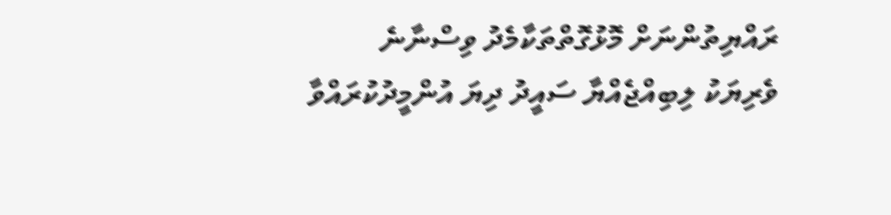ރައްޔިތުންނަށް މޮޅުގޮތްތަކާމެދު ވިސްނާނެ ވެރިޔަކު ލިބިއްޖެއްޔާ ސައީދު ދިޔަ އުންމީދުކުރައްވާ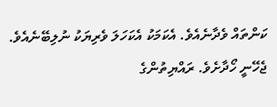ކަންތައް ވެދާނެއެވެ. އެކަމަކު އެކަހަލަ ވެރިޔަކު ނުލިބޭނެއެވެ. ޖެހޭނީ ހޯދާށެވެ. ރައްޔިތުންގެ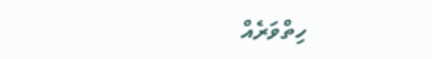ހިތްވަރެއް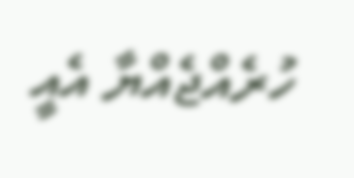ހުރެއްޖެއްޔާ އެއީ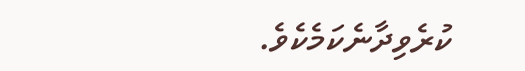ކުރެވިދާނެކަމެކެވެ.